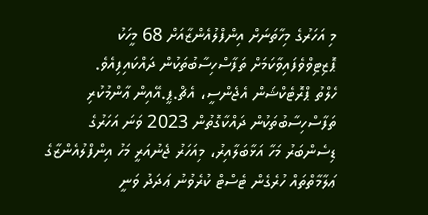މި އަހަރުގެ މިހާތަނަށް އިންފްލުއެންޒާއަށް 68 މީހަކު ޕޮޒިޓިވްވެފައިވާކަމަށް ތަފާސްހިސާބުތަކުން ދައްކައިފިއެވެ.
ހެލްތު ޕްރޮޓެކްޝަން އެޖެންސީ، އެޗް.ޕީ.އޭއިން ޢާންމުކުރި ތަފާސްހިސާބުތަކުން ދައްކާގޮތުން 2023 ވަނަ އަހަރުގެ ޑިސެންބަރު މަހާ އަޅާބަލާއިރު، މިއަހަރު ޖެނުއަރީ މަހު އިންފްލުއެންޒާގެ ޢަލާމާތްތައް ހުރެގެން ޓެސްޓް ކުރެވުނު ޢަދަދު ވަނީ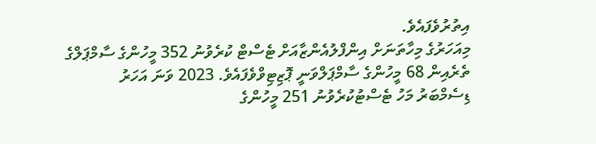އިތުރުވެފައެވެ.
މިއަހަރުގެ މިހާތަނަށް އިންފްލުއެންޒާއަށް ޓެސްޓް ކުރެވުނު 352 މީހުންގެ ސާމްޕަލްގެ ތެރެއިން 68 މީހުންގެ ސާމްޕަލްވަނީ ޕޮޒިޓިވްވެފައެވެ. 2023 ވަނަ އަހަރު ޑިސެމްބަރު މަހު ޓެސްޓުކުރެވުނު 251 މީހުންގެ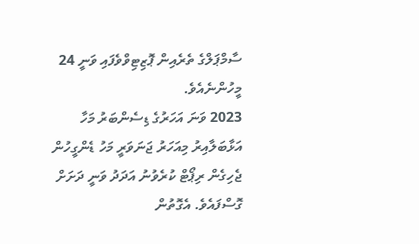ސާމްޕަލްގެ ތެރެއިން ޕޮޒިޓިވްވެފައި ވަނީ 24 މީހުންނެއެވެ.
2023 ވަނަ އަހަރުގެ ޑިސެންބަރު މަހާ އަޅާބަލާއިރު މިއަހަރު ޖަނަވަރީ މަހު ޑެންގީހުން ޖެހިގެން ރިޕޯޓް ކުރެވުނު އަދަދު ވަނީ ދަށަށް ގޮސްފައެވެ. އެގޮތުން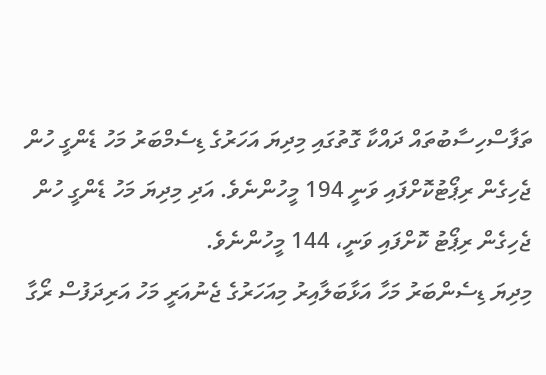ތަފާސްހިސާބުތައް ދައްކާ ގޮތުގައި މިދިޔަ އަހަރުގެ ޑިސެމްބަރު މަހު ޑެންގީ ހުން ޖެހިގެން ރިޕޯޓުކޮށްފައި ވަނީ 194 މީހުންނެވެ. އަދި މިދިޔަ މަހު ޑެންގީ ހުން ޖެހިގެން ރިޕޯޓު ކޮށްފައި ވަނީ، 144 މީހުންނެވެ.
މިދިޔަ ޑިސެންބަރު މަހާ އަޅާބަލާއިރު މިއަހަރުގެ ޖެނުއަރީ މަހު އަރިދަފުސް ރޯގާ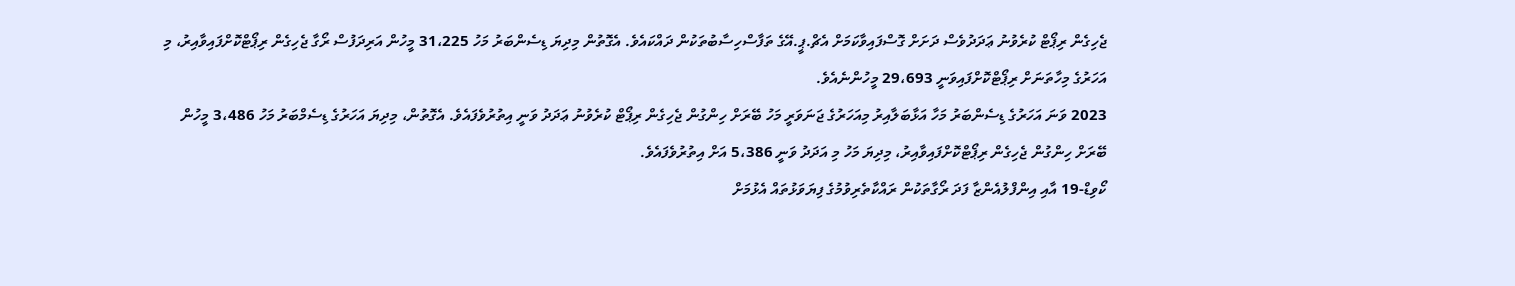ޖެހިގެން ރިޕޯޓް ކުރެވުނު ޢަދަދުވެސް ދަށަށް ގޮސްފައިވާކަމަށް އެޗް.ޕީ.އޭގެ ތަފާސްހިސާބުތަކުން ދައްކައެވެ. އެގޮތުން މިދިޔަ ޑިސެންބަރު މަހު 31،225 މީހުން އަރިދަފުސް ރޯގާ ޖެހިގެން ރިޕޯޓްކޮށްފައިވާއިރު، މި އަހަރުގެ މިހާތަނަށް ރިޕޯޓްކޮށްފައިވަނީ 29،693 މީހުންނެއެވެ.
2023 ވަނަ އަހަރުގެ ޑިސެންބަރު މަހާ އަޅާބަލާއިރު މިއަހަރުގެ ޖަނަވަރީ މަހު ބޭރަށް ހިންގުން ޖެހިގެން ރިޕޯޓް ކުރެވުނު ޢަދަދު ވަނީ އިތުރުވެފައެވެ. އެގޮތުން، މިދިޔަ އަހަރުގެ ޑިސެމްބަރު މަހު 3،486 މީހުން ބޭރަށް ހިންގުން ޖެހިގެން ރިޕޯޓްކޮށްފައިވާއިރު، މިދިޔަ މަހު މި އަދަދު ވަނީ 5،386 އަށް އިތުރުވެފައެވެ.
ކޯވިޑް-19 އާއި އިންފްލުއެންޒާ ފަދަ ރޯގާތަކުން ރައްކާތެރިވުމުގެ ފިޔަވަޅުތައް އެޅުމަށް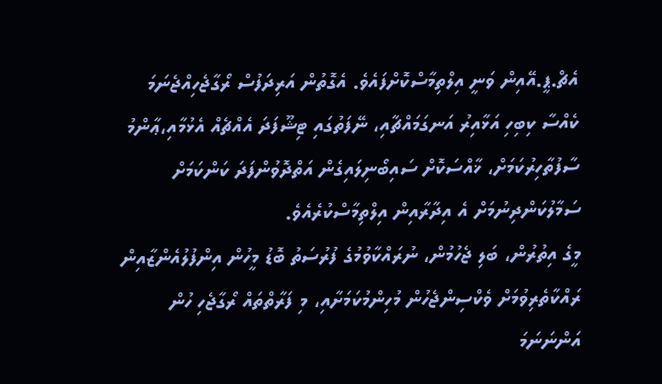އެޗް.ޕީ.އޭއިން ވަނީ އިލްތިމާސްކޮށްފައެވެ. އެގޮތުން އަރިދަފުސް ރޯގާޖެހިއްޖެނަމަ ކެއްސާ ކިބިހި އަޅާއިރު އަނގަމައްޗާއި، ނޭފަތުގައި ޓިޝޫފަދަ އެއްޗެއް އެޅުމާއި،ޢާންމު ސާފުތާހިރުކަމަށް، ޚާއްސަކޮށް ސައިބޯނިލައިގެން އަތްދޮވުންފަދަ ކަންކަމަށް ސަމާލުކަންދިނުމަށް އެ އިދާރާއިން އިލްތިމާސްކުރެއެވެ.
މީގެ އިތުރުން، ބަލި ޖެހުމުން، ނުރައްކާވުމުގެ ފުރުސަތު ބޮޑު މީހުން އިންފުލުއެންޒާއިން ރައްކާތެރިވުމަށް ވެކްސިންޖެހުން މުހިންމުކަމަށާއި، މި ފަރާތްތައް ރޯގާޖެހި ހުން އަންނަނަމަ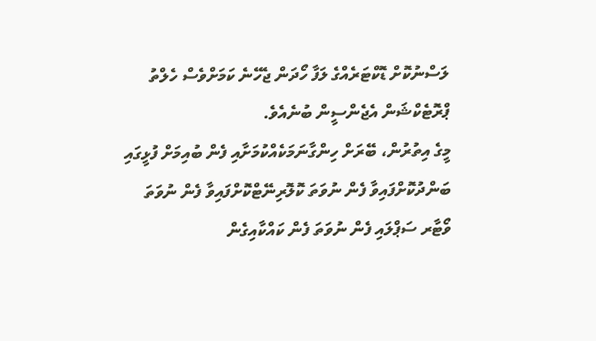ލަސްނުކޮށް ޑޮކްޓަރެއްގެ ލަފާ ހޯދަން ޖެހޭނެ ކަމަށްވެސް ހެލްތު ޕްރޮޓެކްޝަން އެޖެންސީން ބުނެއެވެ.
މީގެ އިތުރުން، ބޭރަށް ހިންގާނަމަކެއްކުމަށާއި ފެން ބުއިމަށް ފުޅީގައި ބަންދުކޮށްފައިވާ ފެން ނުވަތަ ކޮލޮރިނޭޓްކޮށްފައިވާ ފެން ނުވަތަ ވޯޓާރ ސަޕްލައި ފެން ނުވަތަ ފެން ކައްކާއިގެން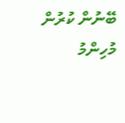ބޭނުން ކުރުން މުހިންމު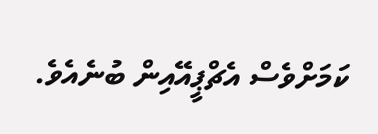ކަމަށްވެސް އެޗްޕީއޭއިން ބުނެއެވެ.